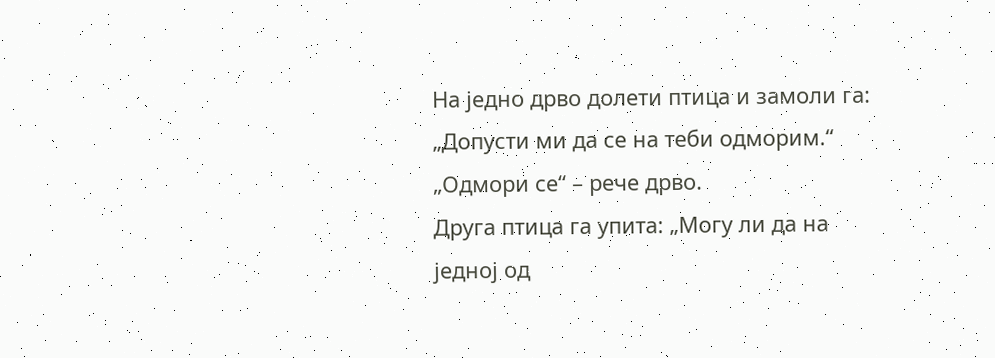На једно дрво долети птица и замоли га: „Допусти ми да се на теби одморим.“
„Одмори се“ – рече дрво.
Друга птица га упита: „Могу ли да на једној од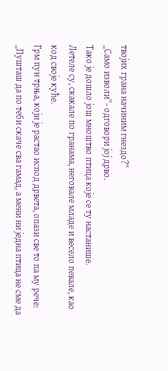твојих грана начиним гнездо?“
„Само изволи“- одговори јој дрво.
Тако је дошло још мноштво птица које се ту настанише.
Летеле су, скакале по гранама, неговале младе и весело певале, као код своје куће.
Грм пун трња, који је растао испод дрвета, опази све то па му рече:
„Пушташ да по теби скаче сва гамад, а мени ни једна птица не сме да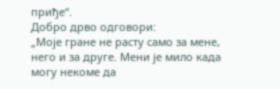приђе“.
Добро дрво одговори:
„Моје гране не расту само за мене, него и за друге. Мени је мило када могу некоме да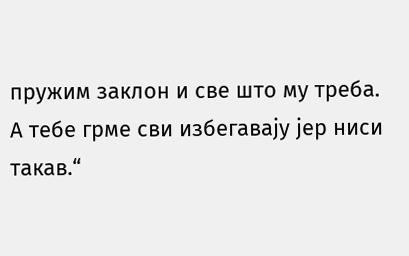пружим заклон и све што му треба. А тебе грме сви избегавају јер ниси такав.“